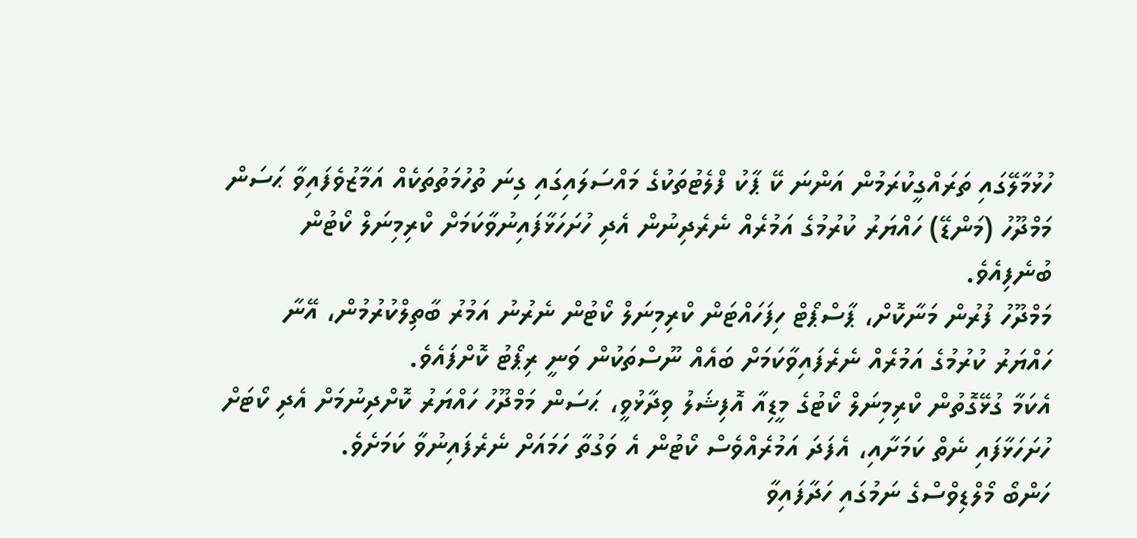ހުޅުމާލޭގައި ތަރައްގީކުރަމުން އަންނަ ކޭ ޕާކު ފްލެޓުތަކުގެ މައްސަލައިގައި ގިނަ ތުހުމަތުތަކެއް އަމާޒުވެފައިވާ ޙަސަން މަމްދޫހު (މަންޑޭ) ހައްޔަރު ކުރުމުގެ އަމުރެއް ނެރެދިނުން އެދި ހުށަހަޅާފައިނުވާކަމަށް ކްރިމިނަލް ކޯޓުން ބުނެފިއެވެ.
މަމްދޫހު ފުރުން މަނާކޮށް، ޕާސްޕޯޓް ހިފަހައްޓަން ކްރިމިނަލް ކޯޓުން ނެރުނު އަމުރު ބާތިލްކުރުމުން، އޭނާ ހައްޔަރު ކުރުމުގެ އަމުރެއް ނެރެފައިވާކަމަށް ބައެއް ނޫސްތަކުން ވަނީ ރިޕޯޓު ކޮށްފައެވެ.
އެކަމާ ގުޅޭގޮތުން ކްރިމިނަލް ކޯޓުގެ މީޑިއާ އޮފިޝަލު ވިދާޅުވީ، ޙަސަން މަމްދޫހު ހައްޔަރު ކޮށްދިނުމަށް އެދި ކޯޓަށް ހުށަހަޅާފައި ނެތް ކަމަށާއި، އެފަދަ އަމުރެއްވެސް ކޯޓުން އެ ވަގުތާ ހަމައަށް ނެރެފައިނުވާ ކަމަށެވެ.
ހަންބޯ މޯލްޑިވްސްގެ ނަމުގައި ހަދާފައިވާ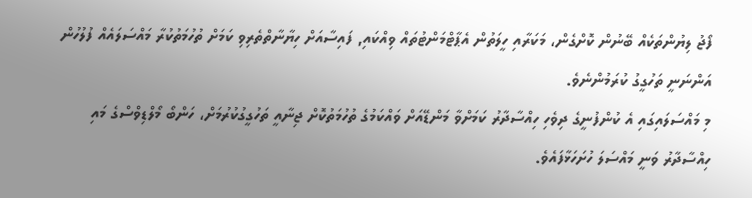ފޯޖު ލިޔުންތަކެއް ބޭނުން ކޮށްގެން، މަކަރާއި ހީލަތުން އެޕާޓްމަންޓުތައް ވިއްކައި, ފައިސާއަށް ހިޔާނާތްތެރިވި ކަމަށް ތުހުމަތުކުރާ މައްސަލައެއް ފުލުހުން އަންނަނީ ތަހުގީގު ކުރަމުންނެވެ.
މި މައްސަލައިގައި އެ ކުންފުނީގެ ދިވެހި ހިއްސާދާރު ކަމަށްވާ މަންޑޭއަށް ވައްކަމުގެ ތުހުމަތުކޮށް ޖިނާއީ ތަހުގީގުކުރުމަށް، ހަންބޯ މޯލްޑިވްސްގެ މައި ހިއްސާދާރު ވަނީ މައްސަލަ ހުށަހަޅާފައެވެ.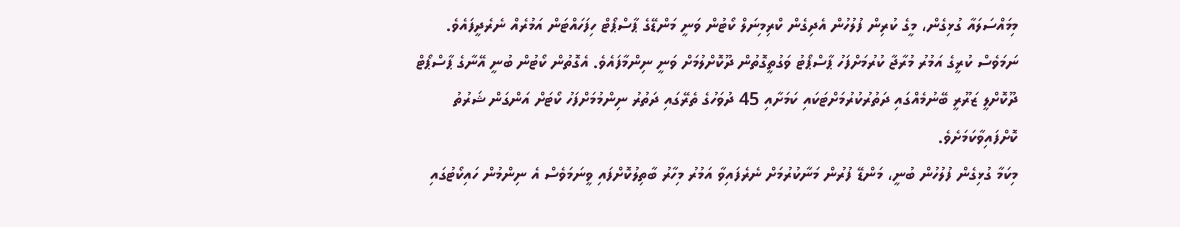މިމައްސަލައާ ގުޅިގެން، މީގެ ކުރިން ފުލުހުން އެދިގެން ކްރިމިނަލް ކޯޓުން ވަނީ މަންޑޭގެ ޕާސްޕޯޓް ހިފަހައްޓަން އަމުރެއް ނެރެދީފައެވެ. ނަމަވެސް ކުރީގެ އަމުރު މުރާޖާ ކުރުމަށްފަހު ޕާސްޕޯޓު ވަގުތީގޮތުން ދޫކޮށްލުމަށް ވަނީ ނިންމާފައެވެ. އެގޮތުން ކޯޓުން ބުނީ އޭނާގެ ޕާސްޕޯޓް ދޫކޮށްލީ ޒަރޫރީ ބޭނުމެއްގައި ދަތުރުކުރުމަށްޓަކައި ކަމަށާއި 45 ދުވަހުގެ ތެރޭގައި ދަތުރު ނިންމުމަށްފަހު ކޯޓަށް އަންގަން ޝަރުތު ކޮށްފައިވާކަމަށެވެ.
މިކަމާ ގުޅިގެން ފުލުހުން ބުނީ، މަންޑޭ ފުރުން މަނާކުރުމަށް ނެރެފައިވާ އަމުރު މިހާރު ބާތިލުކޮށްފައި ވީނަމަވެސް އެ ނިންމުން ހައިކޯޓުގައި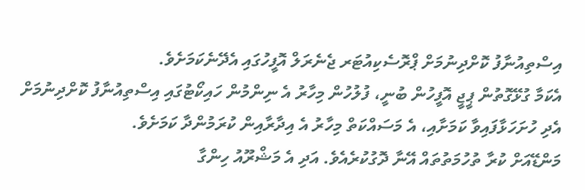އިސްތިއުނާފު ކޮށްދިނުމަށް ޕްރޮސެކިއުޓަރ ޖެނެރަލް އޮފީހުގައި އެދޭނެކަމަށެވެ.
އެކަމާ ގުޅޭގޮތުން ޕީޖީ އޮފީހުން ބުނީ، ފުލުހުން މިހާރު އެ ނިންމުން ހައިކޯޓުގައި އިސްތިއުނާފު ކޮށްދިނުމަށް އެދި ހުށަހަޅާފައިވާ ކަމަށާއި، އެ މަސައްކަތް މިހާރު އެ އިދާރާއިން ކުރަމުންދާ ކަމަށެވެ.
މަންޑޭއަށް ކުރާ ތުހުމަތުތައް އޭނާ ދޮގުކުރެއެވެ. އަދި އެ މަޝްރޫއު ހިންގާ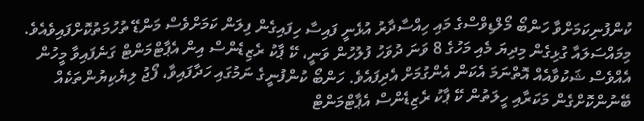ކުންފުނިކަމަށްވާ ހަންބޯ މޯލްޑިވްސްގެ މައި ހިއްސާދާރު އުޅެނީ ފައިސާ ހިފައިގެން ފިލަން ކަމަށްވެސް މަންޑޭ ތުހުމަތުކޮށްފައިވެއެވެ.
މިމައްސަލައާ ގުޅިގެން މިދިޔަ މެއި މަހުގެ 8 ވަނަ ދުވަހު ފުލުހުން ވަނީ، ކޭ ޕާކު ރެޒިޑެންސް އިން އެޕާޓްމަންޓް ގަނެފައިވާ މީހުން އެއްވެސް ޝަކުވާއެއް އޮތްނަމަ އެކަން އެންގުމަށް އެދިފައެވެ. ހަންބޯ ކުންފުނީގެ ނަމުގައި ހަދާފައިވާ، ފޯޖު ލިޔެކިޔުންތަކެއް ބޭނުންކޮށްގެން މަކަރާއި ހީލަތުން ކޭ ޕާކު ރެޒިޑެންސް އެޕާޓްމަންޓް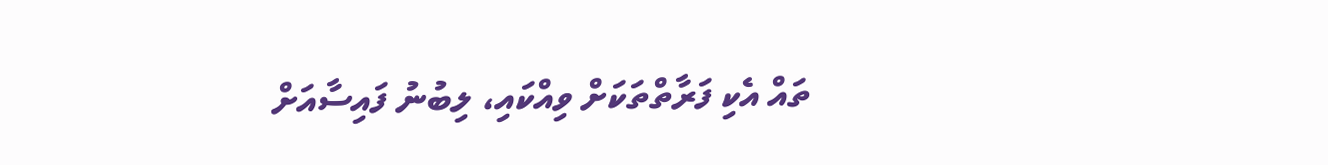ތައް އެކި ފަރާތްތަކަށް ވިއްކައި، ލިބުނު ފައިސާއަށް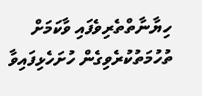ހިޔާނާތްތެރިވެފައި ވާކަމަށް ތުހުމަތުކުރެވިގެން ހުށަހެޅިފައިވާ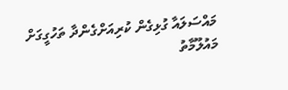މައްސަލައާ ގުޅިގެން ކުރިއަށްގެންދާ ތަހުގީގަށް މައުލޫމާތު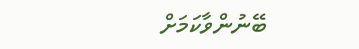ބޭނުންވާކަމަށް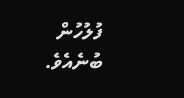ފުލުހުން ބުނެއެވެ.